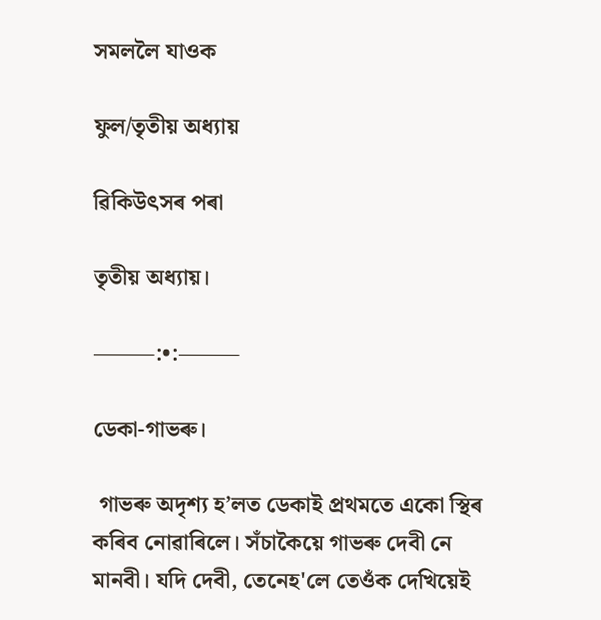সমললৈ যাওক

ফুল/তৃতীয় অধ্যায়

ৱিকিউৎসৰ পৰা

তৃতীয় অধ্যায়।

⸻:•:⸻

ডেকা-গাভৰু।

 গাভৰু অদৃশ্য হ’লত ডেকাই প্ৰথমতে একো স্থিৰ কৰিব নোৱাৰিলে। সঁচাকৈয়ে গাভৰু দেবী নে মানবী। যদি দেবী, তেনেহ'লে তেওঁক দেখিয়েই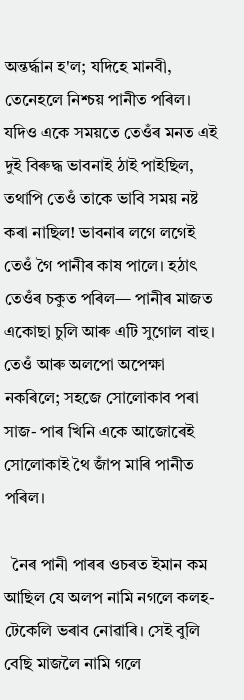অন্তৰ্দ্ধান হ'ল; যদিহে মানবী, তেনেহলে নিশ্চয় পানীত পৰিল। যদিও একে সময়তে তেওঁৰ মনত এই দুই বিৰুদ্ধ ভাবনাই ঠাই পাইছিল, তথাপি তেওঁ তাকে ভাবি সময় নষ্ট কৰা নাছিল! ভাবনাৰ লগে লগেই তেওঁ গৈ পানীৰ কাষ পালে। হঠাৎ তেওঁৰ চকুত পৰিল— পানীৰ মাজত একোছা চুলি আৰু এটি সুগোল বাহু। তেওঁ আৰু অলপো অপেক্ষা নকৰিলে; সহজে সোলোকাব পৰা সাজ- পাৰ খিনি একে আজোৰেই সোলোকাই থৈ জাঁপ মাৰি পানীত পৰিল।

  নৈৰ পানী পাৰৰ ওচৰত ইমান কম আছিল যে অলপ নামি নগলে কলহ-টেকেলি ভৰাব নোৱাৰি। সেই বুলি বেছি মাজলৈ নামি গলে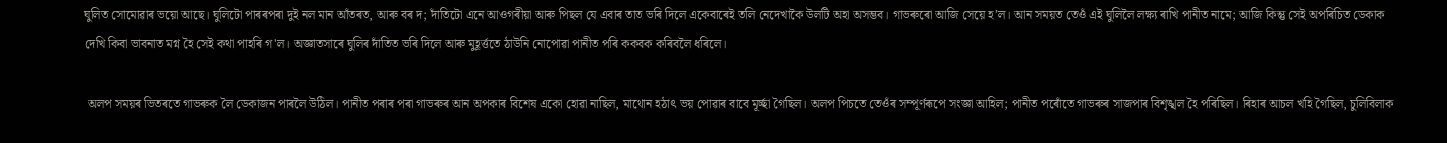ঘুলিত সোমোৱাৰ ভয়ো আছে। ঘুলিটো পাৰৰপৰা দুই নল মান আঁতৰত, আৰু বৰ দ; দাঁতিটো এনে আওগৰীয়া আৰু পিছল যে এবাৰ তাত ভৰি দিলে একেবাৰেই তলি নেদেখাকৈ উলটি অহা অসম্ভব। গাভৰুৰো আজি সেয়ে হ’ল। আন সময়ত তেওঁ এই ঘুলিলৈ লক্ষ্য ৰাখি পানীত নামে; আজি কিন্তু সেই অপৰিচিত ডেকাক দেখি কিবা ভাবনাত মগ্ন হৈ সেই কথা পাহৰি গ'ল। অজ্ঞাতসাৰে ঘুলিৰ দাঁতিত ভৰি দিলে আৰু মুহূৰ্ত্ততে ঠাউনি নোপোৱা পানীত পৰি ককবক কৰিবলৈ ধৰিলে।

 অলপ সময়ৰ ভিতৰতে গাভৰুক লৈ ডেকাজন পাৰলৈ উঠিল। পানীত পৰাৰ পৰা গাভৰুৰ আন অপকাৰ বিশেষ একো হোৱা নাছিল, মাথোন হঠাৎ ভয় পোৱাৰ বাবে মূৰ্চ্ছা গৈছিল। অলপ পিচতে তেওঁৰ সম্পূৰ্ণৰূপে সংজ্ঞা আহিল; পানীত পৰোঁতে গাভৰুৰ সাজপাৰ বিশৃঙ্খল হৈ পৰিছিল। ৰিহাৰ আচল খহি গৈছিল, চুলিবিলাক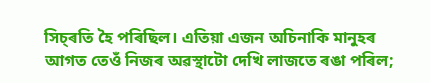সিচ্‌ৰতি হৈ পৰিছিল। এতিয়া এজন অচিনাকি মানুহৰ আগত তেওঁ নিজৰ অৱস্থাটো দেখি লাজতে ৰঙা পৰিল;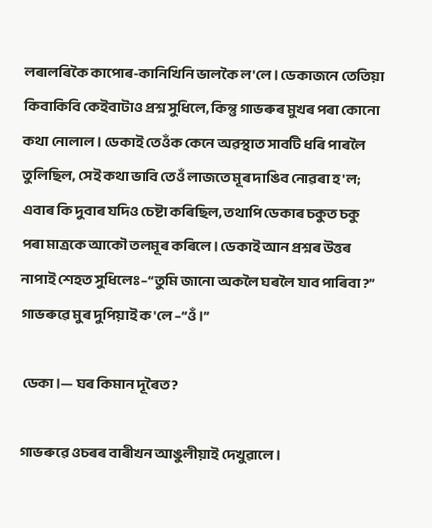লৰালৰিকৈ কাপোৰ-কানিখিনি ভালকৈ ল'লে। ডেকাজনে তেতিয়া কিবাকিবি কেইবাটাও প্ৰশ্ন সুধিলে, কিন্তু গাভৰুৰ মুখৰ পৰা কোনো কথা নোলাল। ডেকাই তেওঁক কেনে অৱস্থাত সাবটি ধৰি পাৰলৈ তুলিছিল, সেই কথা ভাবি তেওঁ লাজতে মূৰ দাঙিব নোৱৰা হ'ল; এবাৰ কি দুবাৰ যদিও চেষ্টা কৰিছিল, তথাপি ডেকাৰ চকুত চকু পৰা মাত্ৰকে আকৌ তলমূৰ কৰিলে। ডেকাই আন প্ৰশ্নৰ উত্তৰ নাপাই শেহত সুধিলেঃ–“তুমি জানো অকলৈ ঘৰলৈ যাব পাৰিবা?”  গাভৰুৱে মুৰ দুপিয়াই ক'লে –“ওঁ।”

 ডেকা।— ঘৰ কিমান দূৰৈত?

গাভৰুৱে ওচৰৰ বাৰীখন আঙুলীয়াই দেখুৱালে।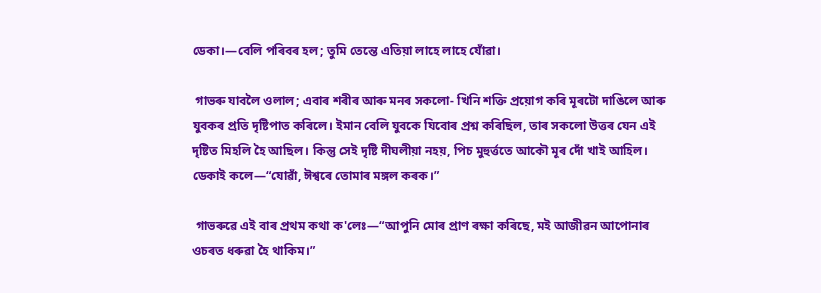ডেকা।—বেলি পৰিবৰ হল; তুমি তেন্তে এতিয়া লাহে লাহে যোঁৱা।

 গাভৰু যাবলৈ ওলাল; এবাৰ শৰীৰ আৰু মনৰ সকলো- খিনি শক্তি প্ৰয়োগ কৰি মূৰটো দাঙিলে আৰু যুবকৰ প্ৰতি দৃষ্টিপাত কৰিলে। ইমান বেলি যুবকে যিবোৰ প্ৰশ্ন কৰিছিল, তাৰ সকলো উত্তৰ যেন এই দৃষ্টিত মিহলি হৈ আছিল। কিন্তু সেই দৃষ্টি দীঘলীয়া নহয়, পিচ মুহুৰ্ত্ততে আকৌ মূৰ দোঁ খাই আহিল। ডেকাই কলে—“যোৱাঁ, ঈশ্বৰে তোমাৰ মঙ্গল কৰক।”

 গাভৰুৱে এই বাৰ প্ৰথম কথা ক'লেঃ—“আপুনি মোৰ প্ৰাণ ৰক্ষা কৰিছে, মই আজীৱন আপোনাৰ ওচৰত ধৰুৱা হৈ থাকিম।”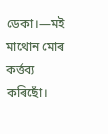ডেকা।—মই মাথোন মোৰ কৰ্ত্তব্য কৰিছোঁ।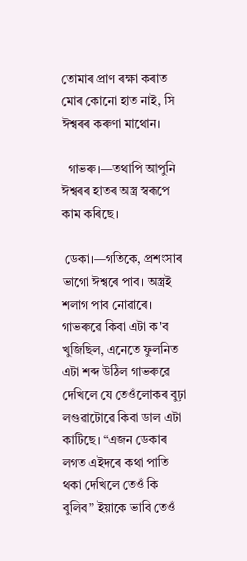তোমাৰ প্ৰাণ ৰক্ষা কৰাত মোৰ কোনো হাত নাই, সি ঈশ্বৰৰ কৰুণা মাথোন।

  গাভৰু।—তথাপি আপুনি ঈশ্বৰৰ হাতৰ অস্ত্ৰ স্বৰূপে কাম কৰিছে।

 ডেকা।—গতিকে, প্ৰশংসাৰ ভাগো ঈশ্বৰে পাব। অস্ত্ৰই শলাগ পাব নোৱাৰে।  গাভৰুৱে কিবা এটা ক'ব খুজিছিল, এনেতে ফুলনিত এটা শব্দ উঠিল গাভৰুৱে দেখিলে যে তেওঁলোকৰ বুঢ়া লগুৱাটোৱে কিবা ডাল এটা কাটিছে। “এজন ডেকাৰ লগত এইদৰে কথা পাতি থকা দেখিলে তেওঁ কি বুলিব” ইয়াকে ভাবি তেওঁ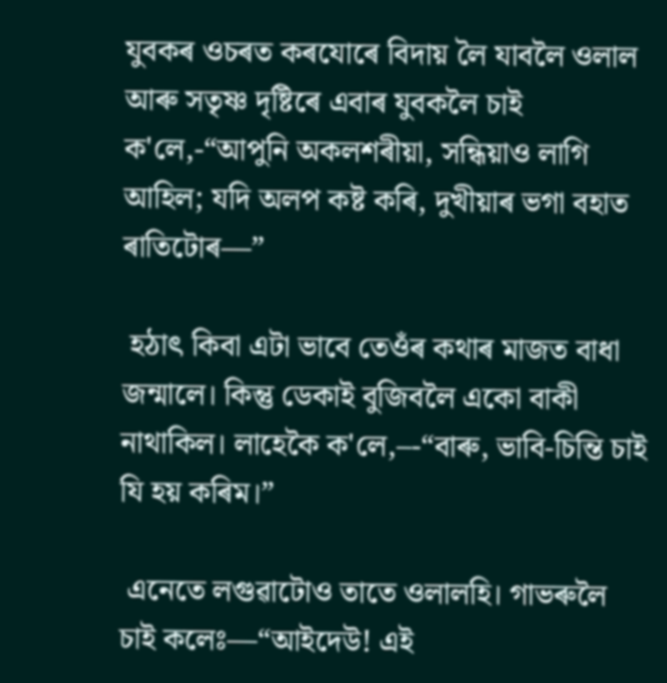যুবকৰ ওচৰত কৰযোৰে বিদায় লৈ যাবলৈ ওলাল আৰু সতৃষ্ণ দৃষ্টিৰে এবাৰ যুবকলৈ চাই ক'লে,-“আপুনি অকলশৰীয়া, সন্ধিয়াও লাগি আহিল; যদি অলপ কষ্ট কৰি, দুখীয়াৰ ভগা বহাত ৰাতিটোৰ—”

 হঠাৎ কিবা এটা ভাবে তেওঁৰ কথাৰ মাজত বাধা জন্মালে। কিন্তু ডেকাই বুজিবলৈ একো বাকী নাথাকিল। লাহেকৈ ক'লে,–-“বাৰু, ভাবি-চিন্তি চাই যি হয় কৰিম।”

 এনেতে লগুৱাটোও তাতে ওলালহি। গাভৰুলৈ চাই কলেঃ—“আইদেউ! এই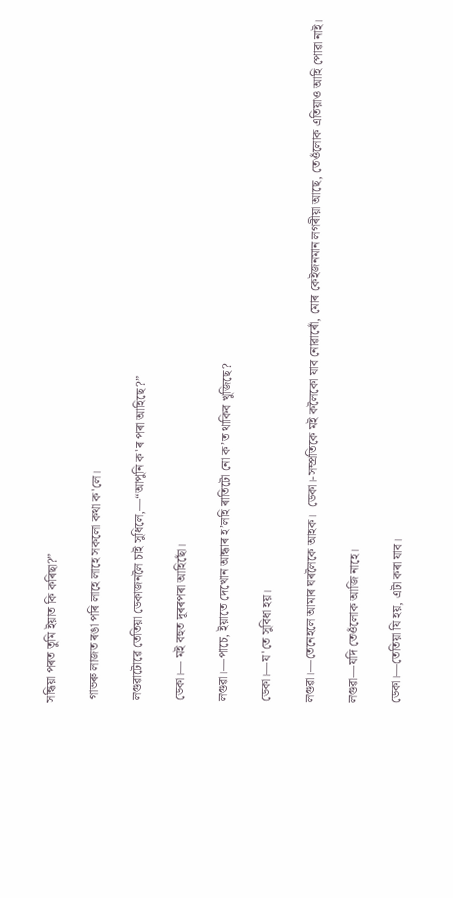সন্ধিয়া পৰত তুমি ইয়াত কি কৰিছা?”

 গাভৰু লাজত ৰঙা পৰি লাহে লাহে সকলো কথা ক'লে।

 লগুৱাটোৱে তেতিয়া ডেকাজনলৈ চাই সুধিলে,—“আপুনি ক'ৰ পৰা আহিছে?”

 ডেকা।— মই বহুত দূৰৰপৰা আহিছোঁ।

 লগুৱা।—পাচে, ইয়াতে দেখোন আন্ধাৰ হ’লহি ৰাতিটো নো ক’ত থাকিব খুজিছে?

 ডেকা।—য'তে সুবিধা হয়।

 লগুৱা।—তেনেহলে আমাৰ ঘৰলৈকে আহক।  ডেকা।-সম্প্ৰতিকে মই কলৈকো যাব নোৱাৰোঁ, মোৰ কেইজনমান লগৰীয়া আছে, তেওঁলোক এতিয়াও আহি পোৱা নাই।

 লগুৱা—যদি তেওঁলোক আজি নাহে।

 ডেকা।—তেতিয়া যি হয়, এটা কৰা যাব।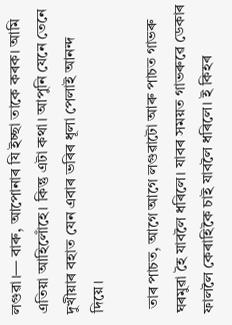লগুৱা।— বাৰু, আপোনাৰ যি ইচ্ছা তাকে কৰক। আমি এতিয়া আহিলোঁহে। কিন্তু এটা কথা। আপুনি যেনে তেনে দুখীয়াৰ বহাত যেন এবাৰ ভৰিৰ ধূলা পেলাই আনন্দ দিয়ে।

 তাৰ পাচত, আগে আগে লগুৱাটো আৰু পাচত গাভৰু ঘৰমুৱা হৈ যাবলৈ ধৰিলে। যাবৰ সময়ত গাভৰুৱে ডেকাৰ ফাললৈ কেৰাহিকৈ চাই যাবলৈ ধৰিলে। ই কিহৰ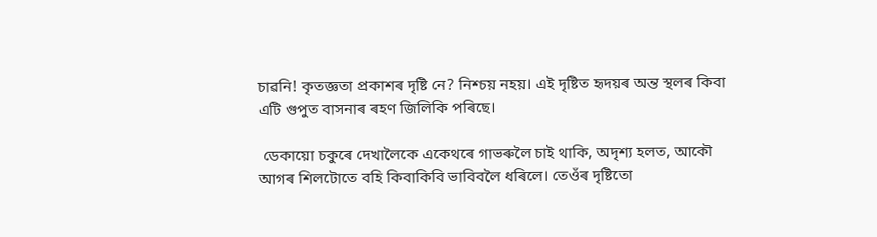চাৱনি! কৃতজ্ঞতা প্ৰকাশৰ দৃষ্টি নে? নিশ্চয় নহয়। এই দৃষ্টিত হৃদয়ৰ অন্ত স্থলৰ কিবা এটি গুপুত বাসনাৰ ৰহণ জিলিকি পৰিছে।

 ডেকায়ো চকুৰে দেখালৈকে একেথৰে গাভৰুলৈ চাই থাকি, অদৃশ্য হলত, আকৌ আগৰ শিলটোতে বহি কিবাকিবি ভাবিবলৈ ধৰিলে। তেওঁৰ দৃষ্টিতো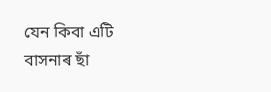যেন কিবা এটি বাসনাৰ ছাঁ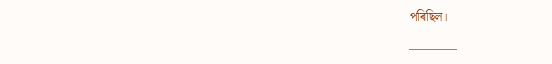পৰিছিল।

————